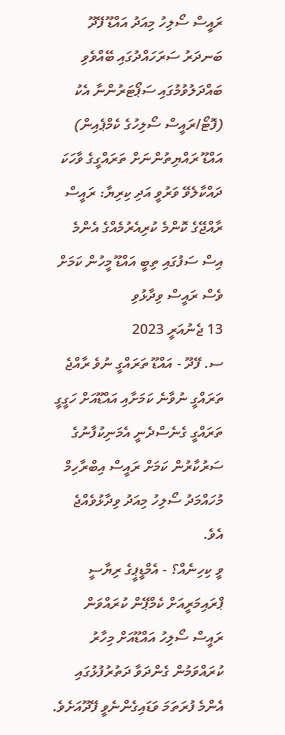ރައީސް ސޯލިހު މިއަދު އައްޑޫ ފޭދޫ ބަނދަރު ސަރަހައްދުގައި ބޭއްވެވި ބައްދަލުވުމުގައި ސަޕޯޓަރުންނާ އެކު (ފޮޓޯ/ރައީސް ސޯލިހުގެ ކެމްޕެއިން)
އައްޑޫ ރައްޔިތުންނަށް ތަރައްގީގެ ވާހަކަ ދައްކާލެވޭ ވަރުވީ އަދި ކިރިޔާ: ރައީސް
ރާއްޖޭގެ ކޮންމެ ކުރިއެރުމެއްގެ އެންމެ އިސް ސަފުގައި ތިބީ އައްޑޫ މީހުން ކަމަށް ވެސް ރައީސް ވިދާޅުވި
13 ޖެނުއަރީ 2023
ސ. ފޭދޫ - އައްޑޫ ތަރައްގީ ނުވެ ރާއްޖެ ތަރައްގީ ނުވާނެ ކަމަށާއި އައްޑޫއަށް ހަގީގީ ތަރައްގީ ގެނެސްދެނީ އެމަނިކުފާނުގެ ސަރުކާރުން ކަމަށް ރައީސް އިބްރާހިމް މުހައްމަދު ސޯލިހު މިއަދު ވިދާޅުވެއްޖެ އެވެ.
ވީ ކިހިނެއް؟ - އެމްޑީޕީގެ ރިޔާސީ ޕްރައިމަރީއަށް ކެމްޕޭން ކުރައްވަން ރައީސް ސޯލިހު އައްޑޫއަށް މިހާރު ކުރައްވަމުން ގެންދަވާ ދަތުރުފުޅުގައި އެންމެ ފުރަތަމަ ވަޑައިގެންނެވީ ފޭދޫއަށެވެ.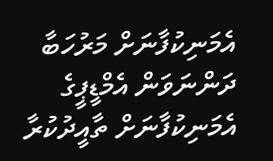އެމަނިކުފާނަށް މަރުހަބާ ދަންނަވަން އެމްޑީޕީގެ އެމަނިކުފާނަށް ތާއީދުކުރާ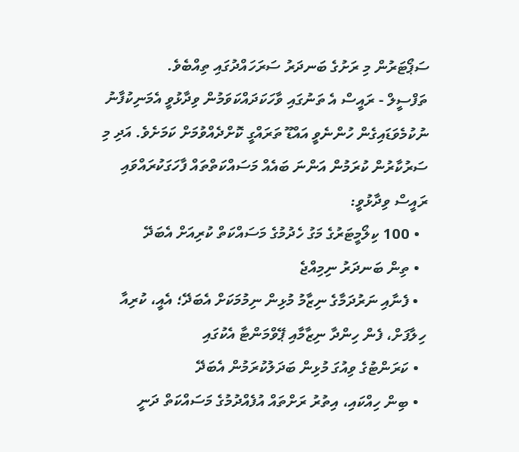ސަޕޯޓަރުން މި ރަށުގެ ބަނދަރު ސަރަހައްދުގައި ތިއްބެވެ.
ތަފްސީލް - ރައީސް އެ ތަނުގައި ވާހަކަދައްކަވަމުން ވިދާޅުވީ އެމަނިކުފާނު ނުކުމެވަޑައިގެން ހުންނެވީ އައްޑޫ ތަރައްގީ ކޮށްދެއްވުމަށް ކަމަށެވެ. އަދި މި ސަރުކާރުން ކުރަމުން އަންނަ ބައެއް މަސައްކަތްތައް ފާހަގަކުރައްވައި ރައީސް ވިދާޅުވީ:
  • 100 ކިލޯމީޓަރުގެ މަގު ހެދުމުގެ މަސައްކަތް ކުރިއަށް އެބަދޭ
  • ތިން ބަނދަރު ނިމިއްޖެ
  • ފެނާއި ނަރުދަމާގެ ނިޒާމު މުޅިން ނިމުމަކަށް އެބަދޭ؛ އެއީ، ކުރިއާ ހިލާފަށް، ފެން ހިންދާ ނިޒާމާއި ޕޭވްމަންޓާ އެކުގައި
  • ކަރަންޓުގެ ވިއުގަ މުޅިން ބަދަލުކުރަމުން އެބަދޭ
  • ބިން ހިއްކައި، އިތުރު ރަށްތައް އުފެއްދުމުގެ މަސައްކަތް ދަނީ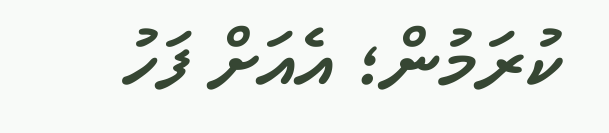ކުރަމުން؛ އެއަށް ފަހު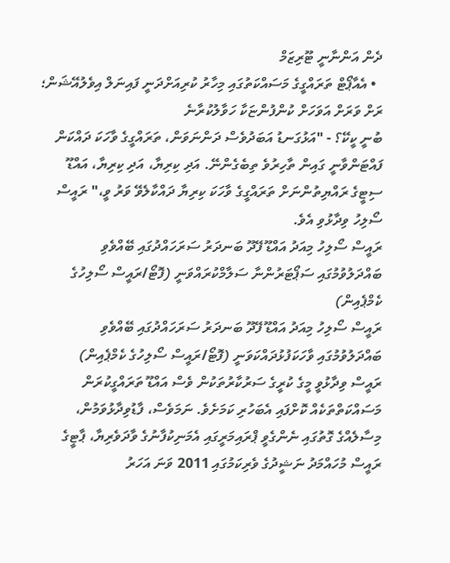ދެން އަންނާނީ ޓޫރިޒަމް
  • އެއާޕޯޓް ތަރައްގީގެ މަސައްކަތުގައި މިހާރު ކުރިއަށްދަނީ ފައިނަލް އިވެލުއޭޝަން؛ ރަށް ވަރަށް އަވަހަށް ކުންފުންޏަކާ ހަވާލުކުރާނެ
ބުނީ ކީކޭ؟ - "އަޅުގަނޑު އަބަދުވެސް ދަންނަވަން، ތަރައްގީގެ ވާހަކަ ދައްކަން ފައްޓަންވާނީ ގައިން ތާހިރުވެ ތިބެގެންނޭ. އަދި ކިރިޔާ، އަދި ކިރިޔާ، އައްޑޫ ސިޓީގެ ރައްޔިތުންނަށް ތަރައްގީގެ ވާހަކަ ކިރިޔާ ދައްކާލެވޭ ވަރު ވީ،" ރައީސް ސޯލިހު ވިދާޅުވި އެވެ.
ރައީސް ސޯލިހު މިއަދު އައްޑޫ ފޭދޫ ބަނދަރު ސަރަހައްދުގައި ބޭއްވެވި ބައްދަލުވުމުގައި ސަޕޯޓަރުންނާ ސަލާމްކުރައްވަނީ (ފޮޓޯ/ރައީސް ސޯލިހުގެ ކެމްޕެއިން)
ރައީސް ސޯލިހު މިއަދު އައްޑޫ ފޭދޫ ބަނދަރު ސަރަހައްދުގައި ބޭއްވެވި ބައްދަލުވުމުގައި ވާހަކަފުޅުދައްކަވަނީ (ފޮޓޯ/ރައީސް ސޯލިހުގެ ކެމްޕެއިން)
ރައީސް ވިދާޅުވީ މީގެ ކުރީގެ ސަރުކާރުތަކުން ވެސް އައްޑޫ ތަރައްގީކުރަން މަސައްކަތްތަކެއް ކޮށްފައި އެބަހުރި ކަމަށެވެ. ނަމަވެސް، ފާޑުވިދާޅުވަމުން، މިސާލެއްގެ ގޮތުގައި ނެންގެވީ ޕްރައިމަރީގައި އެމަނިކުފާނުގެ ވާދަވެރިޔާ، ޕާޓީގެ ރައީސް މުހައްމަދު ނަޝީދުގެ ވެރިކަމުގައި 2011 ވަނަ އަހަރު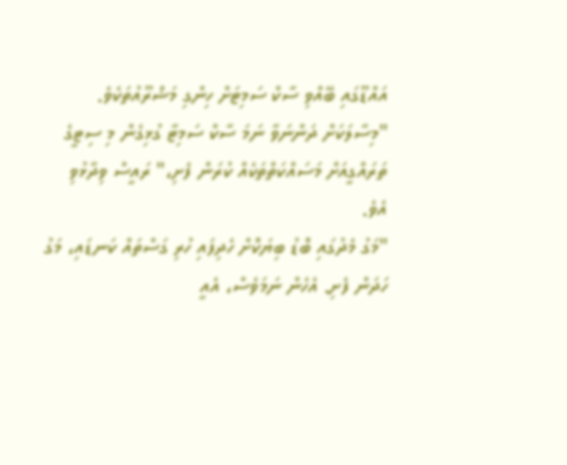އައްޑޫގައި ބޭއްވި ސާކް ސަމިޓަށް ހިންގި މަޝްރޫއުތަކެވެ.
"މިސާލަކަށް ދަންނަވާ ނަމަ ސާކް ސަމިޓާ ގުޅިގެން މި ސިޓީގެ ތަރައްގީއަށް މަސައްކަތްތަކެއް ކުރަން ފެށި،" ރައީސް ވިދާޅުވި އެވެ.
"މަގު މެދުގައި ބޮޑު ބިޔަކޮށް ހެދިފައި ހުރި ގަސްތައް ކަނޑައި، މަގު ހަދަން ފެށި. އެހެން ނަމަވެސް، އެއީ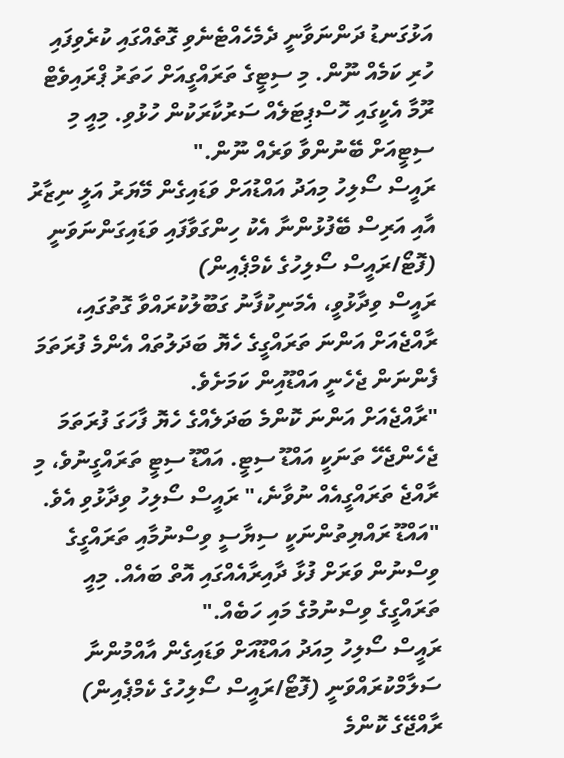އަޅުގަނޑު ދަންނަވާނީ ދެމެހެއްޓެނެވި ގޮތެއްގައި ކުރެވިފައި ހުރި ކަމެއް ނޫން. މި ސިޓީގެ ތަރައްގީއަށް ހަތަރު ޕްރައިވެޓް ރޫމާ އެކީގައި ހޮސްޕިޓަލެއް ސަރުކާރަކުން ހުޅުވި. މިއީ މި ސިޓީއަށް ބޭނުންވާ ވަރެއް ނޫން."
ރައީސް ސޯލިހު މިއަދު އައްޑުއަށް ވަޑައިގެން މޭޔަރު އަލީ ނިޒާރު އާއި އަރިސް ބޭފުޅުންނާ އެކު ހިންގަވާފައި ވަޑައިގަންނަވަނީ (ފޮޓޯ/ރައީސް ސޯލިހުގެ ކެމްޕެއިން)
ރައީސް ވިދާޅުވީ، އެމަނިކުފާނު ގަބޫލުކުރައްވާ ގޮތުގައި، ރާއްޖެއަށް އަންނަ ތަރައްގީގެ ހެޔޮ ބަދަލުތައް އެންމެ ފުރަތަމަ ފެންނަން ޖެހެނީ އައްޑޫއިން ކަމަށެވެ.
"ރާއްޖެއަށް އަންނަ ކޮންމެ ބަދަލެއްގެ ހެޔޮ ފާހަގަ ފުރަތަމަ ޖެހެންޖެހޭ ތަނަކީ އައްޑޫ ސިޓީ. އައްޑޫ ސިޓީ ތަރައްގީނުވެ، މި ރާއްޖެ ތަރައްގީއެއް ނުވާނެ،" ރައީސް ސޯލިހު ވިދާޅުވި އެވެ.
"އައްޑޫ ރައްޔިތުންނަކީ ސިޔާސީ ވިސްނުމާއި ތަރައްގީގެ ވިސްނުން ވަރަށް ފުޅާ ދާއިރާއެއްގައި އޮތް ބައެއް. މިއީ ތަރައްގީގެ ވިސްނުމުގެ މައި ހަބެއް."
ރައީސް ސޯލިހު މިއަދު އައްޑޫއަށް ވަޑައިގެން އާއްމުންނާ ސަލާމްކުރައްވަނީ (ފޮޓޯ/ރައީސް ސޯލިހުގެ ކެމްޕެއިން)
ރާއްޖޭގެ ކޮންމެ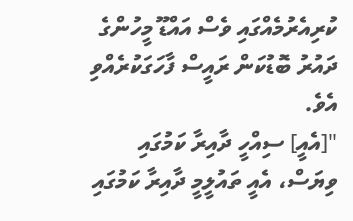ކުރިއެރުމެއްގައި ވެސް އައްޑޫ މީހުންގެ ދައުރު ބޮޑުކަން ރައީސް ފާހަގަކުރެއްވި އެވެ.
"[އެއީ] ސިއްހީ ދާއިރާ ކަމުގައި ވިޔަސް، އެއީ ތައުލީމީ ދާއިރާ ކަމުގައި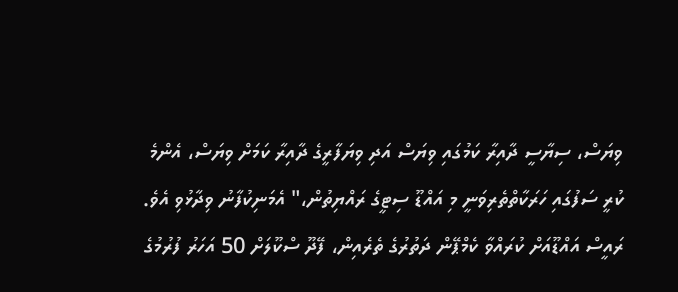ވިޔަސް، ސިޔާސީ ދާއިރާ ކަމުގައި ވިޔަސް އަދި ވިޔަފާރީގެ ދާއިރާ ކަމަށް ވިޔަސް، އެންމެ ކުރީ ސަފުގައި ހަރަކާތްތެރިވަނީ މި އައްޑޫ ސިޓީގެ ރައްޔިތުން،" އެމަނިކުފާނު ވިދާޅުވި އެވެ.
ރައީސް އައްޑޫއަށް ކުރައްވާ ކެމްޕޭން ދަތުރުގެ ތެރެއިން، ފޭދޫ ސްކޫލަށް 50 އަހަރު ފުރުމުގެ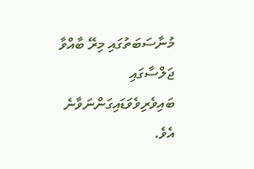މުނާސަބަތުގައި މިރޭ ބާއްވާ ޖަލްސާގައި ބައިވެރިވެވަޑައިގަންނަވާނެ އެވެ.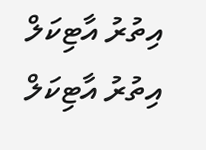އިތުރު އާޓިކަލް
އިތުރު އާޓިކަލް